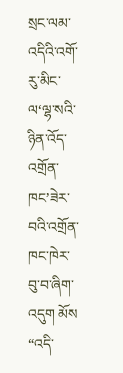སྲང་ལམ་འདིའི་འགོ་རུ་མིང་ལ‘ལྷ་སའི་ཉིན་འོད་འགྲོན་ཁང’ཟེར་བའི་འགྲོན་ཁང་ཁེར་བུ་བ་ཞིག་འདུག མོས “འདི་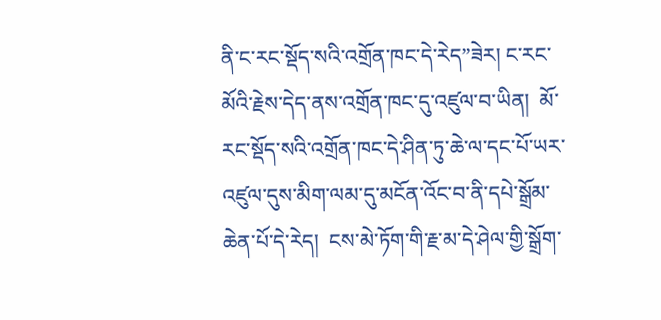ནི་ང་རང་སྡོད་སའི་འགྲོན་ཁང་དེ་རེད”ཟེར། ང་རང་མོའི་རྗེས་དེད་ནས་འགྲོན་ཁང་དུ་འཛུལ་བ་ཡིན།  མོ་རང་སྡོད་སའི་འགྲོན་ཁང་དེ་ཤིན་ཏུ་ཆེ་ལ་དང་པོ་ཡར་འཛུལ་དུས་མིག་ལམ་དུ་མངོན་འོང་བ་ནི་དཔེ་སྒྲོམ་ཆེན་པོ་དེ་རེད།  ངས་མེ་ཏོག་གི་རྗ་མ་དེ་ཤེལ་གྱི་སྒྲོག་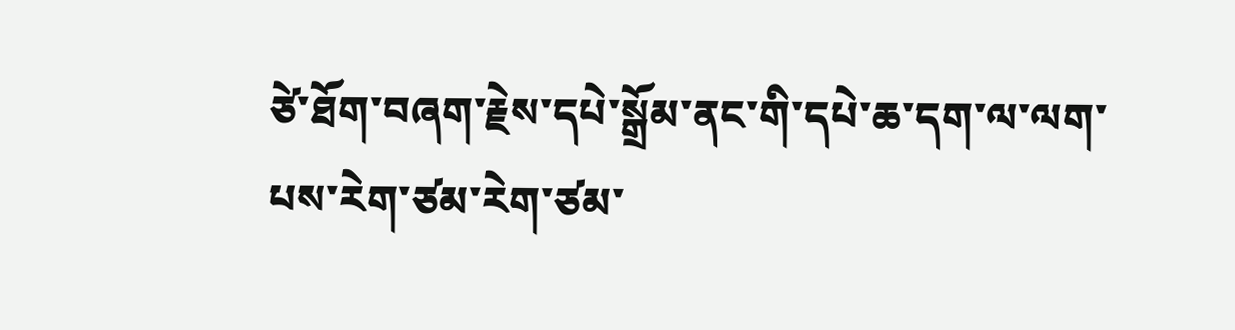ཙེ་ཐོག་བཞག་རྗེས་དཔེ་སྒྲོམ་ནང་གི་དཔེ་ཆ་དག་ལ་ལག་པས་རེག་ཙམ་རེག་ཙམ་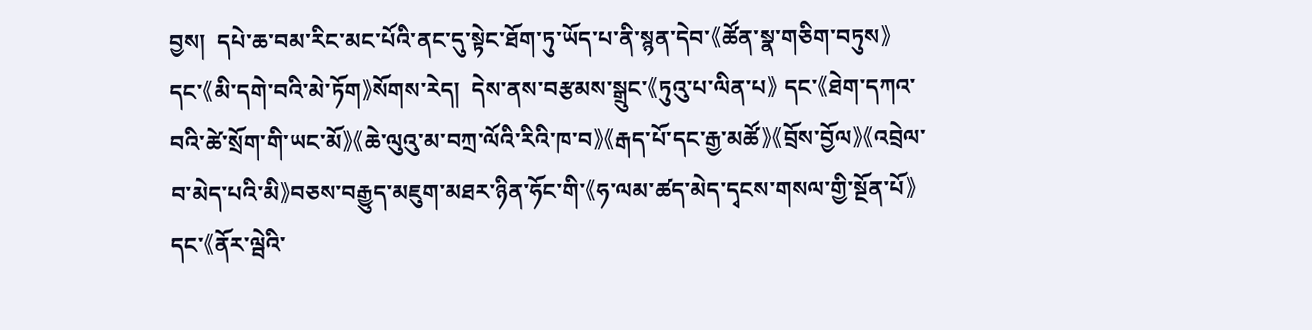བྱས།  དཔེ་ཆ་བམ་རིང་མང་པོའི་ནང་དུ་སྟེང་ཐོག་ཏུ་ཡོད་པ་ནི་སྙན་དེབ་《ཚོན་སྣ་གཅིག་བཏུས》དང་《མི་དགེ་བའི་མེ་ཏོག》སོགས་རེད།  དེས་ནས་བརྩམས་སྒྲུང་《ཏུའུ་པ་ལིན་པ》 དང་《ཐེག་དཀའ་བའི་ཚེ་སྲོག་གི་ཡང་མོ》《ཆེ་ལུའུ་མ་བཀྲ་ལོའི་རིའི་ཁ་བ》《རྒད་པོ་དང་རྒྱ་མཚོ》《བྲོས་བྱོལ》《འབྲེལ་བ་མེད་པའི་མི》བཅས་བརྒྱུད་མཇུག་མཐར་ཉིན་ཧོང་གི་《ཧ་ལམ་ཚད་མེད་དྭངས་གསལ་གྱི་སྔོན་པོ》 དང་《ནོར་ལྦེའི་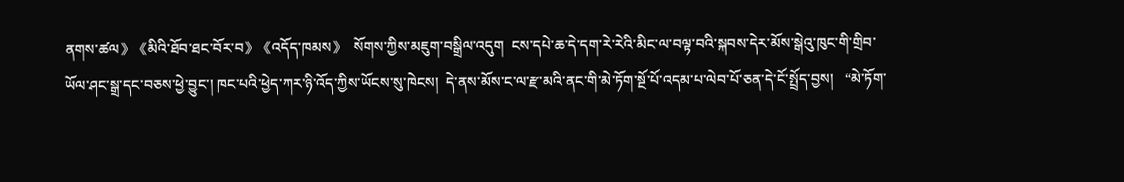ནགས་ཚལ》《མིའི་ཐོབ་ཐང་བོར་བ》《འདོད་ཁམས》  སོགས་ཀྱིས་མཇུག་བསྒྲིལ་འདུག  ངས་དཔེ་ཆ་དེ་དག་རེ་རེའི་མིང་ལ་བལྟ་བའི་སྐབས་དེར་མོས་སྒེའུ་ཁུང་གི་གྲིབ་ཡོལ་ཤང་སྒྲ་དང་བཅས་ཕྱེ་བྱུང་། ཁང་པའི་ཕྱེད་ཀར་ཉི་འོད་ཀྱིས་ཡོངས་སུ་ཁེངས།  དེ་ནས་མོས་ང་ལ་རྫ་མའི་ནང་གི་མེ་ཏོག་སྔོ་པོ་འདམ་པ་ལེབ་པོ་ཅན་དེ་ངོ་སྤྲོད་བྱས།   “མེ་ཏོག་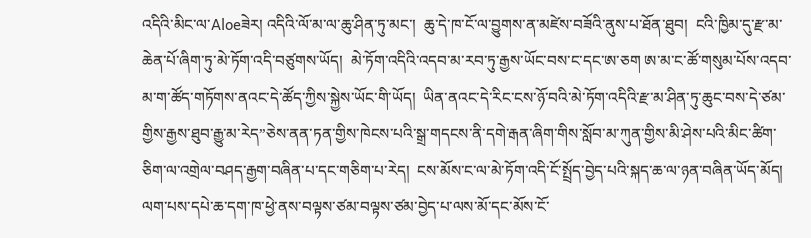འདིའི་མིང་ལ་Aloeཟེར། འདིའི་ལོ་མ་ལ་ཆུ་ཤིན་ཏུ་མང་།  ཆུ་དེ་ཁ་ངོ་ལ་བྱུགས་ན་མཛེས་བཟོའི་ནུས་པ་ཐོན་ཐུབ།  ངའི་ཁྱིམ་དུ་རྫ་མ་ཆེན་པོ་ཞིག་ཏུ་མེ་ཏོག་འདི་བཙུགས་ཡོད།  མེ་ཏོག་འདིའི་འདབ་མ་རབ་ཏུ་རྒྱས་ཡོང་བས་ང་དང་ཨ་ཅག ཨ་མ་ང་ཚོ་གསུམ་པོས་འདབ་མ་ག་ཚོད་གཏོགས་ནའང་དེ་ཚོད་ཀྱིས་སྐྱེས་ཡོང་གི་ཡོད།  ཡིན་ནའང་དེ་རིང་ངས་ཉོ་བའི་མེ་ཏོག་འདིའི་རྫ་མ་ཤིན་ཏུ་ཆུང་བས་དེ་ཙམ་གྱིས་རྒྱས་ཐུབ་རྒྱུ་མ་རེད”ཅེས་ནན་ཏན་གྱིས་ཁེངས་པའི་སྒྲ་གདངས་ནི་དགེ་རྒན་ཞིག་གིས་སློབ་མ་ཀུན་གྱིས་མི་ཤེས་པའི་མིང་ཚིག་ཅིག་ལ་འགྲེལ་བཤད་རྒྱག་བཞིན་པ་དང་གཅིག་པ་རེད།  ངས་མོས་ང་ལ་མེ་ཏོག་འདི་ངོ་སྤྲོད་བྱེད་པའི་སྐད་ཆ་ལ་ཉན་བཞིན་ཡོད་མོད།  ལག་པས་དཔེ་ཆ་དག་ཁ་ཕྱེ་ནས་བལྟས་ཙམ་བལྟས་ཙམ་བྱེད་པ་ལས་མོ་དང་མོས་ངོ་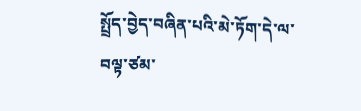སྤྲོད་བྱེད་བཞིན་པའི་མེ་ཏོག་དེ་ལ་བལྟ་ཙམ་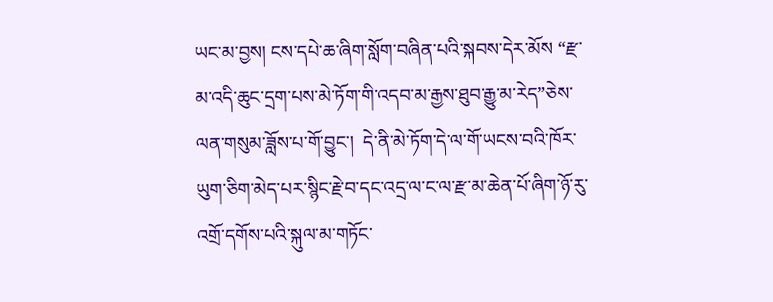ཡང་མ་བྱས། ངས་དཔེ་ཆ་ཞིག་སློག་བཞིན་པའི་སྐབས་དེར་མོས “རྫ་མ་འདི་ཆུང་དྲག་པས་མེ་ཏོག་གི་འདབ་མ་རྒྱས་ཐུབ་རྒྱུ་མ་རེད”ཅེས་ལན་གསུམ་ཟློས་པ་གོ་བྱུང་།  དེ་ནི་མེ་ཏོག་དེ་ལ་གོ་ཡངས་བའི་ཁོར་ཡུག་ཅིག་མེད་པར་སྙིང་རྗེ་བ་དང་འདྲ་ལ་ང་ལ་རྫ་མ་ཆེན་པོ་ཞིག་ཉོ་རུ་འགྲོ་དགོས་པའི་སྐུལ་མ་གཏོང་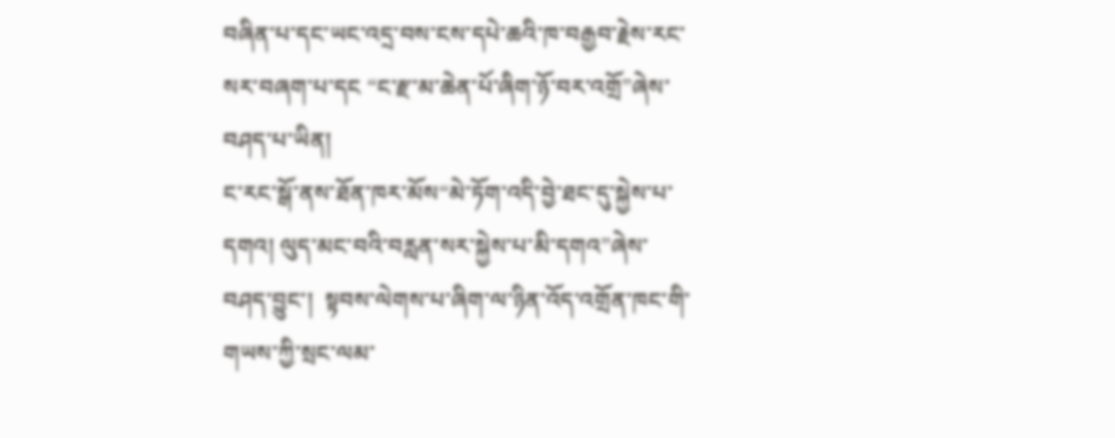བཞིན་པ་དང་ཡང་འདྲ་བས་ངས་དཔེ་ཆའི་ཁ་བརྒྱབ་རྗེས་རང་སར་བཞག་པ་དང “ང་རྫ་མ་ཆེན་པོ་ཞིག་ཉོ་བར་འགྲོ”ཞེས་བཤད་པ་ཡིན།
ང་རང་སྒོ་ནས་ཐོན་ཁར་མོས“མེ་ཏོག་འདི་བྱེ་ཐང་དུ་སྐྱེས་པ་དགའ། ལུད་མང་བའི་བརླན་སར་སྐྱེས་པ་མི་དགའ”ཞེས་བཤད་བྱུང་།  སྟབས་ལེགས་པ་ཞིག་ལ་ཉིན་འོད་འགྲོན་ཁང་གི་གཡས་ཀྱི་སྲང་ལམ་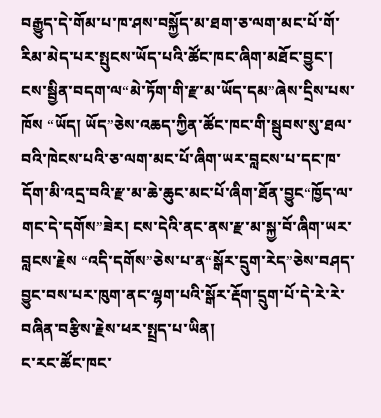བརྒྱུད་དེ་གོམ་པ་ཁ་ཤས་བསྐྱོད་མ་ཐག་ཅ་ལག་མང་པོ་གོ་རིམ་མེད་པར་སྤུངས་ཡོད་པའི་ཚོང་ཁང་ཞིག་མཐོང་བྱུང་།   ངས་སྦྱིན་བདག་ལ“མེ་ཏོག་གི་རྫ་མ་ཡོད་དམ”ཞེས་དྲིས་པས་ཁོས “ཡོད། ཡོད”ཅེས་འཆད་ཀྱིན་ཚོང་ཁང་གི་སྦུབས་སུ་ཐལ་བའི་ཁེངས་པའི་ཅ་ལག་མང་པོ་ཞིག་ཡར་བླངས་པ་དང་ཁ་དོག་མི་འདྲ་བའི་རྫ་མ་ཆེ་ཆུང་མང་པོ་ཞིག་ཐོན་བྱུང“ཁྱོད་ལ་གང་དེ་དགོས”ཟེར། ངས་དེའི་ནང་ནས་རྫ་མ་སྐྱ་བོ་ཞིག་ཡར་བླངས་རྗེས “འདི་དགོས”ཅེས་པ་ན“སྒོར་དྲུག་རེད”ཅེས་བཤད་བྱུང་བས་པར་ཁུག་ནང་ལྷག་པའི་སྒོར་རྡོག་དྲུག་པོ་དེ་རེ་རེ་བཞིན་བརྩིས་རྗེས་ཕར་སྤྲད་པ་ཡིན།
ང་རང་ཚོང་ཁང་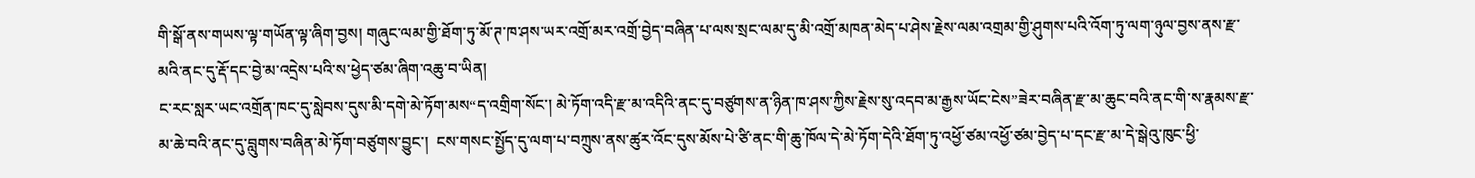གི་སྒོ་ནས་གཡས་ལྟ་གཡོན་ལྟ་ཞིག་བྱས། གཞུང་ལམ་གྱི་ཐོག་ཏུ་མོ་ཊ་ཁ་ཤས་ཡར་འགྲོ་མར་འགྲོ་བྱེད་བཞིན་པ་ལས་སྲང་ལམ་དུ་མི་འགྲོ་མཁན་མེད་པ་ཤེས་རྗེས་ལམ་འགྲམ་གྱི་ཤུགས་པའི་འོག་ཏུ་ལག་ཉུལ་བྱས་ནས་རྫ་མའི་ནང་དུ་རྡོ་དང་བྱེ་མ་འདྲེས་པའི་ས་ཕྱེད་ཙམ་ཞིག་འཆུ་བ་ཡིན།
ང་རང་སླར་ཡང་འགྲོན་ཁང་དུ་སླེབས་དུས་མི་དགེ་མེ་ཏོག་མས“ད་འགྲིག་སོང་། མེ་ཏོག་འདི་རྫ་མ་འདིའི་ནང་དུ་བཙུགས་ན་ཉིན་ཁ་ཤས་ཀྱིས་རྗེས་སུ་འདབ་མ་རྒྱས་ཡོང་ངེས”ཟེར་བཞིན་རྫ་མ་ཆུང་བའི་ནང་གི་ས་རྣམས་རྫ་མ་ཆེ་བའི་ནང་དུ་བླུགས་བཞིན་མེ་ཏོག་བཙུགས་བྱུང་།  ངས་གསང་སྤྱོད་དུ་ལག་པ་བཀྲུས་ནས་ཚུར་འོང་དུས་མོས་པེ་ཙི་ནང་གི་ཆུ་ཁོལ་དེ་མེ་ཏོག་དེའི་ཐོག་ཏུ་འཕྱོ་ཙམ་འཕྱོ་ཙམ་བྱེད་པ་དང་རྫ་མ་དེ་སྒེའུ་ཁུང་ཕྱི་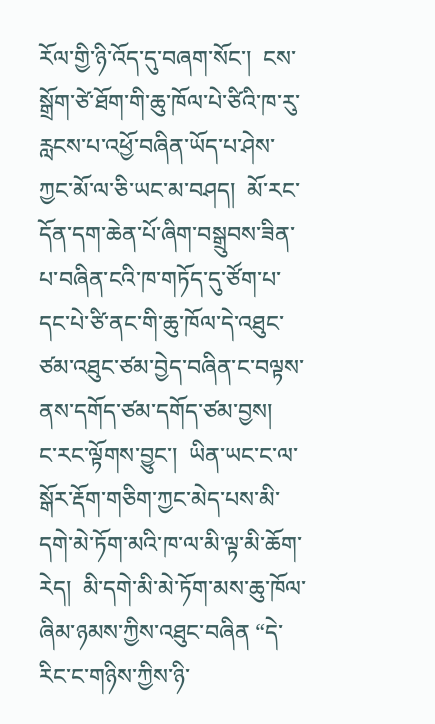རོལ་གྱི་ཉི་འོད་དུ་བཞག་སོང་།  ངས་སྒྲོག་ཙེ་ཐོག་གི་ཆུ་ཁོལ་པེ་ཙིའི་ཁ་རུ་རླངས་པ་འཕྱོ་བཞིན་ཡོད་པ་ཤེས་ཀྱང་མོ་ལ་ཅི་ཡང་མ་བཤད།  མོ་རང་དོན་དག་ཆེན་པོ་ཞིག་བསྒྲུབས་ཟིན་པ་བཞིན་ངའི་ཁ་གཏོད་དུ་ཙོག་པ་དང་པེ་ཙི་ནང་གི་ཆུ་ཁོལ་དེ་འཐུང་ཙམ་འཐུང་ཙམ་བྱེད་བཞིན་ང་བལྟས་ནས་དགོད་ཙམ་དགོད་ཙམ་བྱས།
ང་རང་ལྟོགས་བྱུང་།  ཡིན་ཡང་ང་ལ་སྒོར་རྡོག་གཅིག་ཀྱང་མེད་པས་མི་དགེ་མེ་ཏོག་མའི་ཁ་ལ་མི་ལྟ་མི་ཆོག་རེད།  མི་དགེ་མི་མེ་ཏོག་མས་ཆུ་ཁོལ་ཞིམ་ཉམས་ཀྱིས་འཐུང་བཞིན “དེ་རིང་ང་གཉིས་ཀྱིས་ཉི་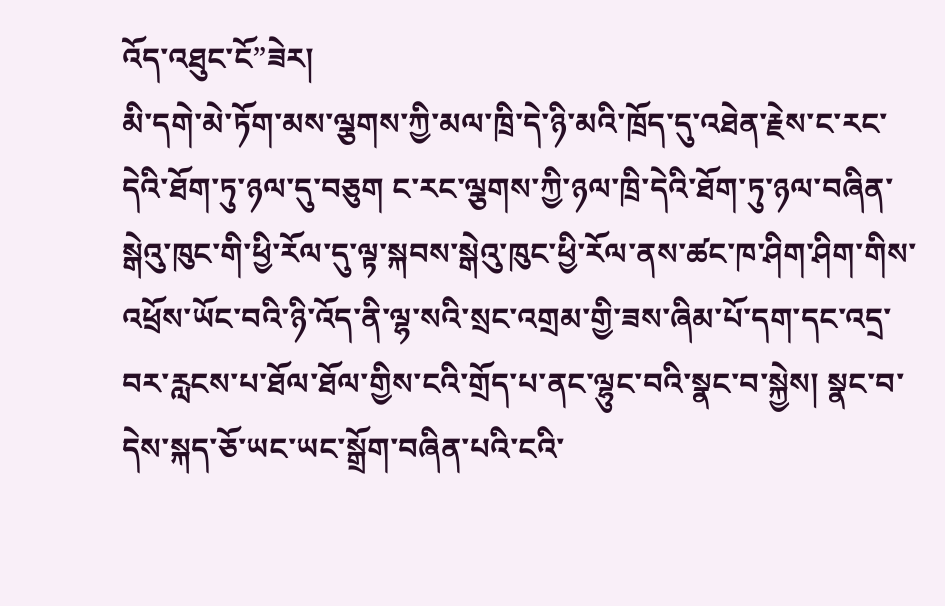འོད་འཐུང་ངོ”ཟེར།
མི་དགེ་མེ་ཏོག་མས་ལྕགས་ཀྱི་མལ་ཁྲི་དེ་ཉི་མའི་ཁྲོད་དུ་འཐེན་རྗེས་ང་རང་དེའི་ཐོག་ཏུ་ཉལ་དུ་བཅུག ང་རང་ལྕགས་ཀྱི་ཉལ་ཁྲི་དེའི་ཐོག་ཏུ་ཉལ་བཞིན་སྒེའུ་ཁུང་གི་ཕྱི་རོལ་དུ་ལྟ་སྐབས་སྒེའུ་ཁུང་ཕྱི་རོལ་ནས་ཚང་ཁ་ཤིག་ཤིག་གིས་འཕྲོས་ཡོང་བའི་ཉི་འོད་ནི་ལྷ་སའི་སྲང་འགྲམ་གྱི་ཟས་ཞིམ་པོ་དག་དང་འདྲ་བར་རླངས་པ་ཐོལ་ཐོལ་གྱིས་ངའི་གྲོད་པ་ནང་ལྷུང་བའི་སྣང་བ་སྐྱེས། སྣང་བ་དེས་སྐད་ཅོ་ཡང་ཡང་སྒྲོག་བཞིན་པའི་ངའི་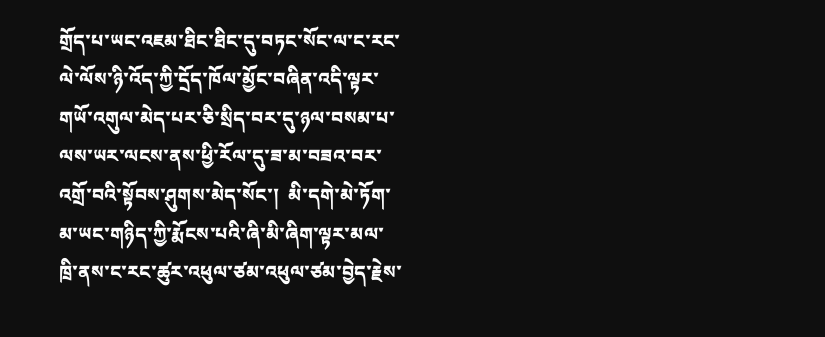གྲོད་པ་ཡང་འཇམ་ཐིང་ཐིང་དུ་བཏང་སོང་ལ་ང་རང་ལེ་ལོས་ཉི་འོད་ཀྱི་དྲོད་ཁོལ་མྱོང་བཞིན་འདི་ལྟར་གཡོ་འགུལ་མེད་པར་ཅི་སྲིད་བར་དུ་ཉལ་བསམ་པ་ལས་ཡར་ལངས་ནས་ཕྱི་རོལ་དུ་ཟ་མ་བཟའ་བར་འགྲོ་བའི་སྟོབས་ཤུགས་མེད་སོང་།  མི་དགེ་མེ་ཏོག་མ་ཡང་གཉིད་ཀྱི་རྨོངས་པའི་ཞི་མི་ཞིག་ལྟར་མལ་ཁྲི་ནས་ང་རང་ཚུར་འཕུལ་ཙམ་འཕུལ་ཙམ་བྱེད་རྗེས་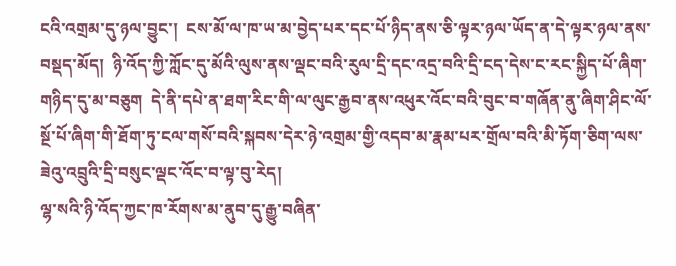ངའི་འགྲམ་དུ་ཉལ་བྱུང་།  ངས་མོ་ལ་ཁ་ཡ་མ་བྱེད་པར་དང་པོ་ཉིད་ནས་ཅི་ལྟར་ཉལ་ཡོད་ན་དེ་ལྟར་ཉལ་ནས་བསྡད་མོད།  ཉི་འོད་ཀྱི་ཀློང་དུ་མོའི་ལུས་ནས་ལྡང་བའི་རུལ་དྲི་དང་འདྲ་བའི་དྲི་ངད་དེས་ང་རང་སྐྱིད་པོ་ཞིག་གཉིད་དུ་མ་བཅུག  དེ་ནི་དཔེ་ན་ཐག་རིང་གི་ལ་ལུང་རྒྱབ་ནས་འཕུར་འོང་བའི་བུང་བ་གཞོན་ནུ་ཞིག་ཤིང་ལོ་སྔོ་པོ་ཞིག་གི་ཐོག་ཏུ་ངལ་གསོ་བའི་སྐབས་དེར་ཉེ་འགྲམ་གྱི་འདབ་མ་རྣམ་པར་གྲོལ་བའི་མི་ཏོག་ཅིག་ལས་ཟེའུ་འབྲུའི་དྲི་བསུང་ལྡང་འོང་བ་ལྟ་བུ་རེད།
ལྷ་སའི་ཉི་འོད་ཀྱང་ཁ་རོགས་མ་ནུབ་དུ་རྒྱུ་བཞིན་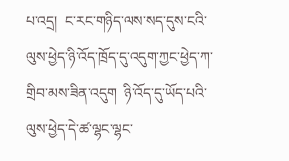པ་འདྲ།  ང་རང་གཉིད་ལས་སད་དུས་ངའི་ལུས་ཕྱེད་ཉི་འོད་ཁྲོད་དུ་འདུག་ཀྱང་ཕྱེད་ཀ་གྲིབ་མས་ཟིན་འདུག  ཉི་འོད་དུ་ཡོད་པའི་ལུས་ཕྱེད་དེ་ཚ་ལྷང་ལྷང་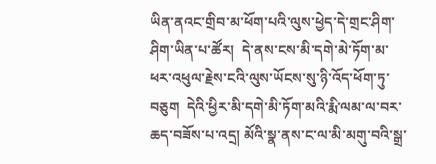ཡིན་ནའང་གྲིབ་མ་ཕོག་པའི་ལུས་ཕྱེད་དེ་གྲང་ཤིག་ཤིག་ཡིན་པ་ཚོར།  དེ་ནས་ངས་མི་དགེ་མེ་ཏོག་མ་ཕར་འཕུལ་རྗེས་ངའི་ལུས་ཡོངས་སུ་ཉི་འོད་ཕོག་ཏུ་བཅུག  དེའི་ཕྱིར་མི་དགེ་མི་ཏོག་མའི་རྨི་ལམ་ལ་བར་ཆད་བཟོས་པ་འདྲ། མོའི་སྣ་ནས་ང་ལ་མི་མགུ་བའི་སྒྲ་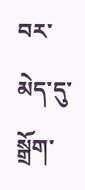བར་མེད་དུ་སྒྲོག་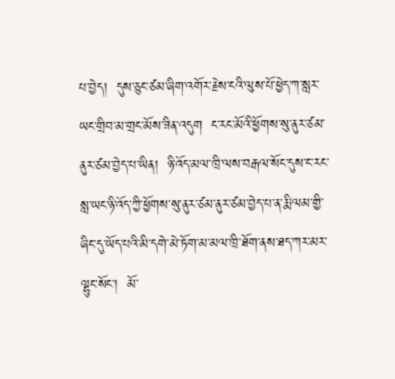པ་བྱེད།  དུས་ཅུང་ཙམ་ཞིག་འགོར་རྗེས་ངའི་ལུས་པོ་ཕྱེད་ཀ་སླར་ཡང་གྲིབ་མ་གྲང་མོས་ཟིན་འདུག  ང་རང་མོའི་ཕྱོགས་སུ་ནུར་ཙམ་ནུར་ཙམ་བྱེད་པ་ཡིན།  ཉི་འོད་མལ་ཁྲི་ལས་བརྒལ་སོང་དུས་ང་རང་སླ་ཡང་ཉི་འོད་ཀྱི་ཕྱོགས་སུ་ནུར་ཙམ་ནུར་ཙམ་བྱེད་པ་ན་རྨི་ལམ་གྱི་ཞིང་དུ་ཡོད་པའི་མི་དགེ་མེ་ཏོག་མ་མལ་ཁྲི་ཐོག་ནས་ཐད་ཀར་མར་ལྷུང་སོང་།  མོ་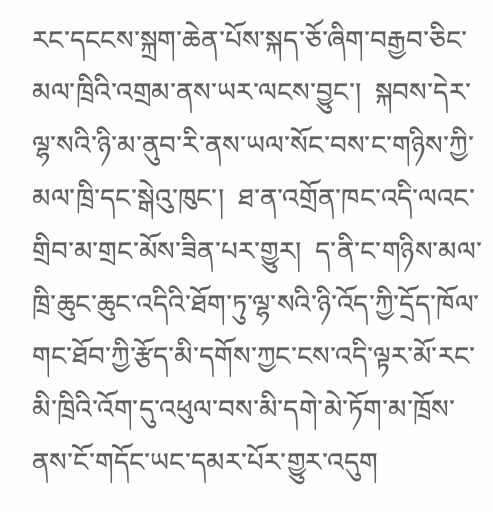རང་དངངས་སྐྲག་ཆེན་པོས་སྐད་ཅོ་ཞིག་བརྒྱབ་ཅིང་མལ་ཁྲིའི་འགྲམ་ནས་ཡར་ལངས་བྱུང་།  སྐབས་དེར་ལྷ་སའི་ཉི་མ་ནུབ་རི་ནས་ཡལ་སོང་བས་ང་གཉིས་ཀྱི་མལ་ཁྲི་དང་སྒེའུ་ཁུང་།  ཐ་ན་འགྲོན་ཁང་འདི་ལའང་གྲིབ་མ་གྲང་མོས་ཟིན་པར་གྱུར།  ད་ནི་ང་གཉིས་མལ་ཁྲི་ཆུང་ཆུང་འདིའི་ཐོག་ཏུ་ལྷ་སའི་ཉི་འོད་ཀྱི་དྲོད་ཁོལ་གང་ཐོབ་ཀྱི་རྩོད་མི་དགོས་ཀྱང་ངས་འདི་ལྟར་མོ་རང་མི་ཁྲིའི་འོག་དུ་འཕུལ་བས་མི་དགེ་མེ་ཏོག་མ་ཁྲོས་ནས་ངོ་གདོང་ཡང་དམར་པོར་གྱུར་འདུག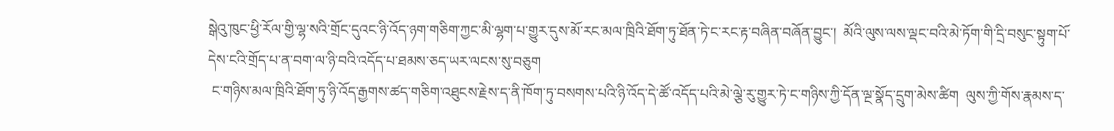སྒེའུ་ཁུང་ཕྱི་རོལ་གྱི་ལྷ་སའི་གྲོང་དུའང་ཉི་འོད་ཉག་གཅིག་ཀྱང་མི་ལྷག་པ་གྱུར་དུས་མོ་རང་མལ་ཁྲིའི་ཐོག་ཏུ་ཐོན་ཏེ་ང་རང་རྟ་བཞིན་བཞོན་བྱུང་།  མོའི་ལུས་ལས་ལྡང་བའི་མེ་ཏོག་གི་དྲི་བསུང་སྟུག་པོ་དེས་ངའི་གྲོད་པ་ན་བག་ལ་ཉི་བའི་འདོད་པ་ཐམས་ཅད་ཡར་ལངས་སུ་བཅུག
 ང་གཉིས་མལ་ཁྲིའི་ཐོག་ཏུ་ཉི་འོད་རྒྱགས་ཚད་གཅིག་འཐུངས་རྗེས་ད་ནི་ཁོག་ཏུ་བསགས་པའི་ཉི་འོད་དེ་ཚོ་འདོད་པའི་མེ་ལྕེ་རུ་གྱུར་ཏེ་ང་གཉིས་ཀྱི་དོན་ལྔ་སྣོད་དྲུག་མེས་ཚིག  ལུས་ཀྱི་གོས་རྣམས་ད་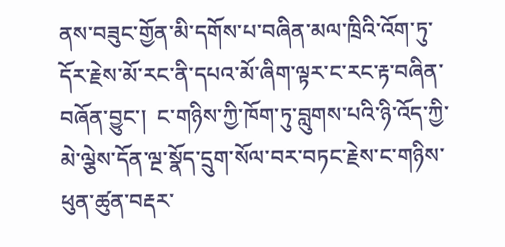ནས་བཟུང་གྱོན་མི་དགོས་པ་བཞིན་མལ་ཁྲིའི་འོག་ཏུ་དོར་རྗེས་མོ་རང་ནི་དཔའ་མོ་ཞིག་ལྟར་ང་རང་རྟ་བཞིན་བཞོན་བྱུང་།  ང་གཉིས་ཀྱི་ཁོག་ཏུ་བླུགས་པའི་ཉི་འོད་ཀྱི་མེ་ལྕེས་དོན་ལྔ་སྣོད་དྲུག་སོལ་བར་བཏང་རྗེས་ང་གཉིས་ཕུན་ཚུན་བརྡར་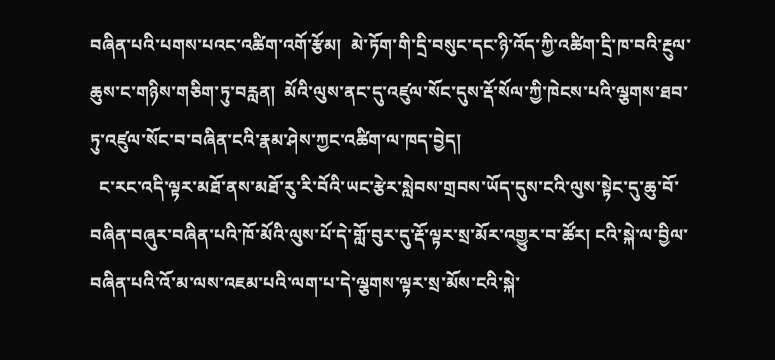བཞིན་པའི་པགས་པའང་འཚིག་འགོ་རྩོམ།  མེ་ཏོག་གི་དྲི་བསུང་དང་ཉི་འོད་ཀྱི་འཚིག་དྲི་ཁ་བའི་རྔུལ་ཆུས་ང་གཉིས་གཅིག་ཏུ་བརླན།  མོའི་ལུས་ནང་དུ་འཛུལ་སོང་དུས་རྡོ་སོལ་ཀྱི་ཁེངས་པའི་ལྕགས་ཐབ་ཏུ་འཛུལ་སོང་བ་བཞིན་ངའི་རྣམ་ཤེས་ཀྱང་འཚིག་ལ་ཁད་བྱེད།
  ང་རང་འདི་ལྟར་མཐོ་ནས་མཐོ་རུ་རི་བོའི་ཡང་རྩེར་སླེབས་གྲབས་ཡོད་དུས་ངའི་ལུས་སྟེང་དུ་ཆུ་བོ་བཞིན་བཞུར་བཞིན་པའི་ཁོ་མོའི་ལུས་པོ་དེ་གློ་བུར་དུ་རྡོ་ལྟར་སྲ་མོར་འགྱུར་བ་ཚོར། ངའི་སྐེ་ལ་བྱིལ་བཞིན་པའི་འོ་མ་ལས་འཇམ་པའི་ལག་པ་དེ་ལྕགས་ལྟར་སྲ་མོས་ངའི་སྐེ་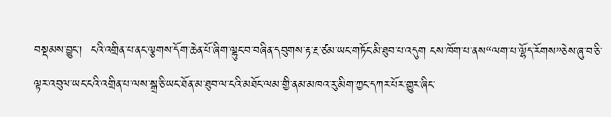བསྡམས་བྱུང་།  ངའི་འགྲིན་པ་ནང་ལྕགས་དོག་ཆེན་པོ་ཞིག་ལྷུང་བ་བཞིན་དབུགས་རྟ་རྔ་ཙམ་ཡང་གཏོང་མི་ཐུབ་པ་འདུག ངས་ཁོག་པ་ནས“ལག་པ་ལྷོད་རོགས”ཅེས་ཞུ་བ་ཅི་ལྟར་འབུལ་ཡང་ངའི་འགྲིན་པ་ལས་སྒྲ་ཅི་ཡང་ཐོན་མ་ཐུབ་ལ་ངའི་མཐོང་ལམ་གྱི་ནམ་མཁའ་རུ་མིག་ཀྱང་དཀར་པོར་གྱུར་ཞིང་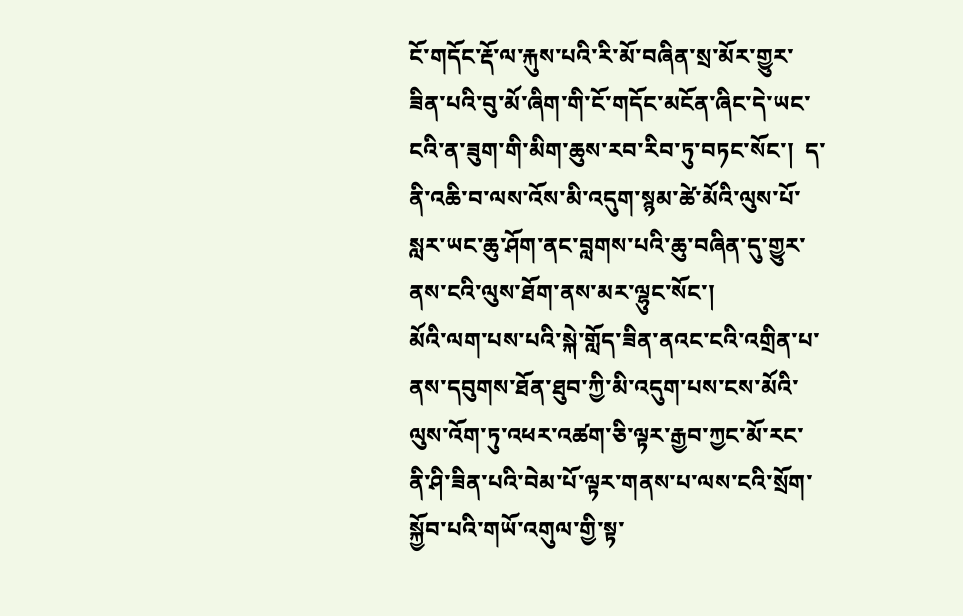ངོ་གདོང་རྡོ་ལ་རྐུས་པའི་རི་མོ་བཞིན་སྲ་མོར་གྱུར་ཟིན་པའི་བུ་མོ་ཞིག་གི་ངོ་གདོང་མངོན་ཞིང་དེ་ཡང་ངའི་ན་ཟུག་གི་མིག་ཆུས་རབ་རིབ་ཏུ་བཏང་སོང་།  ད་ནི་འཆི་བ་ལས་འོས་མི་འདུག་སྙམ་ཚེ་མོའི་ལུས་པོ་སླར་ཡང་ཆུ་ཤོག་ནང་བླགས་པའི་ཆུ་བཞིན་དུ་གྱུར་ནས་ངའི་ལུས་ཐོག་ནས་མར་ལྷུང་སོང་།
མོའི་ལག་པས་པའི་སྐེ་གློད་ཟིན་ནའང་ངའི་འགྲིན་པ་ནས་དབུགས་ཐོན་ཐུབ་ཀྱི་མི་འདུག་པས་ངས་མོའི་ལུས་འོག་ཏུ་འཕར་འཚག་ཅི་ལྟར་རྒྱབ་ཀྱང་མོ་རང་ནི་ཤི་ཟིན་པའི་བེམ་པོ་ལྟར་གནས་པ་ལས་ངའི་སྲོག་སྐྱོབ་པའི་གཡོ་འགུལ་གྱི་སྟ་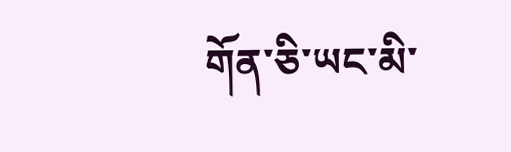གོན་ཅི་ཡང་མི་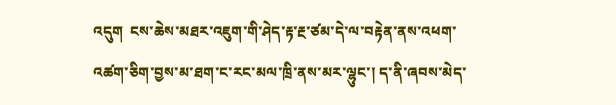འདུག  ངས་ཆེས་མཐར་འཇུག་གི་ཤེད་རྟ་རྔ་ཙམ་དེ་ལ་བརྟེན་ནས་འཕག་འཚག་ཅིག་བྱས་མ་ཐག་ང་རང་མལ་ཁྲི་ནས་མར་ལྷུང་། ད་ནི་ཞབས་མེད་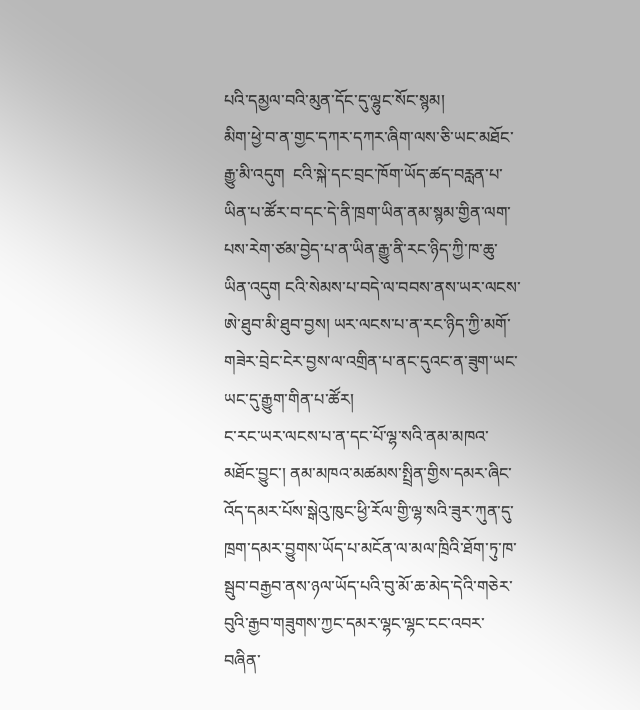པའི་དམྱལ་བའི་མུན་དོང་དུ་ལྷུང་སོང་སྙམ།
མིག་ཕྱེ་བ་ན་གྱང་དཀར་དཀར་ཞིག་ལས་ཅི་ཡང་མཐོང་རྒྱུ་མི་འདུག  ངའི་སྐེ་དང་བྲང་ཁོག་ཡོད་ཚད་བརླན་པ་ཡིན་པ་ཚོར་བ་དང་དེ་ནི་ཁྲག་ཡིན་ནམ་སྙམ་གྱིན་ལག་པས་རེག་ཙམ་བྱེད་པ་ན་ཡིན་རྒྱུ་ནི་རང་ཉིད་ཀྱི་ཁ་ཆུ་ཡིན་འདུག ངའི་སེམས་པ་བདེ་ལ་བབས་ནས་ཡར་ལངས་ཨེ་ཐུབ་མི་ཐུབ་བྱས། ཡར་ལངས་པ་ན་རང་ཉིད་ཀྱི་མགོ་གཟེར་བྲེང་ངེར་བྱས་ལ་འགྲིན་པ་ནང་དུའང་ན་ཟུག་ཡང་ཡང་དུ་རྒྱུག་གིན་པ་ཚོར།
ང་རང་ཡར་ལངས་པ་ན་དང་པོ་ལྷ་སའི་ནམ་མཁའ་མཐོང་བྱུང་། ནམ་མཁའ་མཚམས་སྤྲིན་གྱིས་དམར་ཞིང་འོད་དམར་པོས་སྒེའུ་ཁུང་ཕྱི་རོལ་གྱི་ལྷ་སའི་ཟུར་ཀུན་དུ་ཁྲག་དམར་བྱུགས་ཡོད་པ་མངོན་ལ་མལ་ཁྲིའི་ཐོག་ཏུ་ཁ་སྦུབ་བརྒྱབ་ནས་ཉལ་ཡོད་པའི་བུ་མོ་ཆ་མེད་དེའི་གཅེར་བུའི་རྒྱབ་གཟུགས་ཀྱང་དམར་ལྷང་ལྷང་ངང་འབར་བཞིན་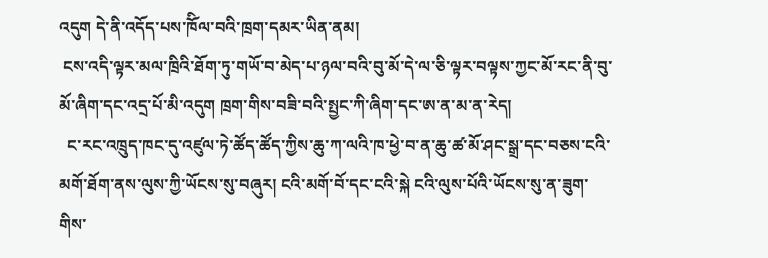འདུག དེ་ནི་འདོད་པས་ཁོིལ་བའི་ཁྲག་དམར་ཡིན་ནམ།
 ངས་འདི་ལྟར་མལ་ཁྲིའི་ཐོག་ཏུ་གཡོ་བ་མེད་པ་ཉལ་བའི་བུ་མོ་དེ་ལ་ཅི་ལྟར་བལྟས་ཀྱང་མོ་རང་ནི་བུ་མོ་ཞིག་དང་འདྲ་པོ་མི་འདུག ཁྲག་གིས་བཟི་བའི་སྤྱང་ཀི་ཞིག་དང་ཨ་ན་མ་ན་རེད།
  ང་རང་འཁྲུད་ཁང་དུ་འཛུལ་ཏེ་ཚོད་ཚོད་ཀྱིས་ཆུ་ཀ་ལའི་ཁ་ཕྱེ་བ་ན་ཆུ་ཚ་མོ་ཤང་སྒྲ་དང་བཅས་ངའི་མགོ་ཐོག་ནས་ལུས་ཀྱི་ཡོངས་སུ་བཞུར། ངའི་མགོ་བོ་དང་ངའི་སྐེ ངའི་ལུས་པོའི་ཡོངས་སུ་ན་ཟུག་གིས་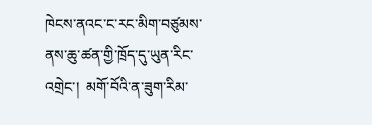ཁེངས་ནའང་ང་རང་མིག་བཙུམས་ནས་ཆུ་ཚན་གྱི་ཁྲོད་དུ་ཡུན་རིང་འགྲེང་།  མགོ་བོའི་ན་ཟུག་རིམ་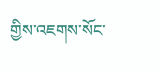གྱིས་འཇགས་སོང་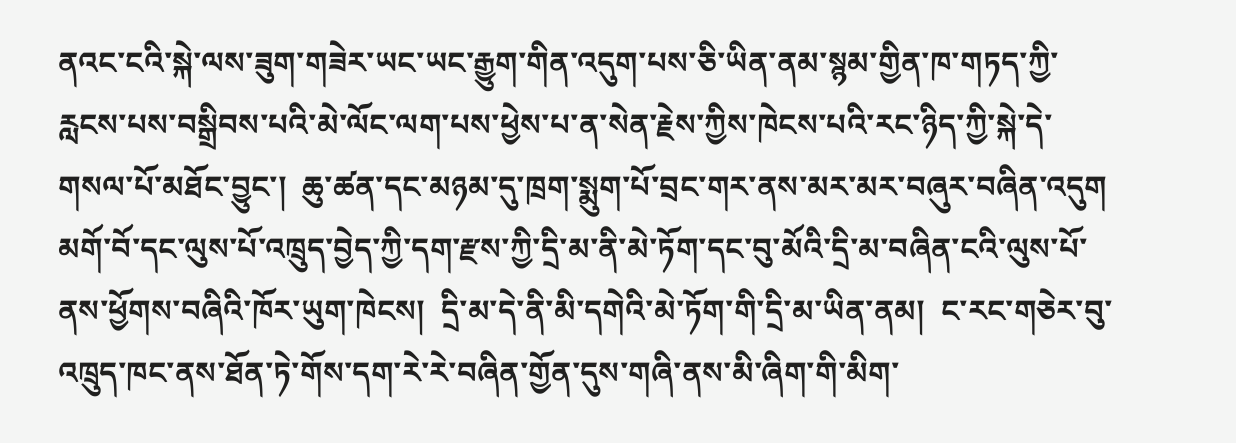ནའང་ངའི་སྐེ་ལས་ཟུག་གཟེར་ཡང་ཡང་རྒྱུག་གིན་འདུག་པས་ཅི་ཡིན་ནམ་སྙམ་གྱིན་ཁ་གཏད་ཀྱི་རླངས་པས་བསྒྲིབས་པའི་མེ་ལོང་ལག་པས་ཕྱེས་པ་ན་སེན་རྗེས་ཀྱིས་ཁེངས་པའི་རང་ཉིད་ཀྱི་སྐེ་དེ་གསལ་པོ་མཐོང་བྱུང་།  ཆུ་ཚན་དང་མཉམ་དུ་ཁྲག་སྨུག་པོ་བྲང་གར་ནས་མར་མར་བཞུར་བཞིན་འདུག  མགོ་བོ་དང་ལུས་པོ་འཁྲུད་བྱེད་ཀྱི་དག་རྫས་ཀྱི་དྲི་མ་ནི་མེ་ཏོག་དང་བུ་མོའི་དྲི་མ་བཞིན་ངའི་ལུས་པོ་ནས་ཕྱོགས་བཞིའི་ཁོར་ཡུག་ཁེངས།  དྲི་མ་དེ་ནི་མི་དགེའི་མེ་ཏོག་གི་དྲི་མ་ཡིན་ནམ།  ང་རང་གཅེར་བུ་འཁྲུད་ཁང་ནས་ཐོན་ཏེ་གོས་དག་རེ་རེ་བཞིན་གྱོན་དུས་གཞི་ནས་མི་ཞིག་གི་མིག་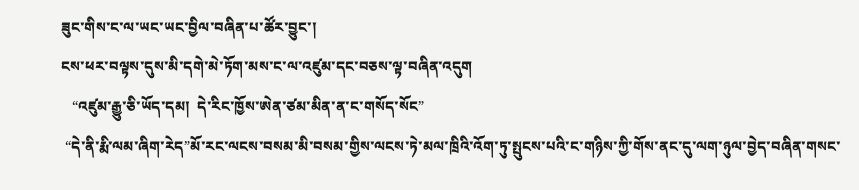ཟུང་གིས་ང་ལ་ཡང་ཡང་བྱིལ་བཞིན་པ་ཚོར་བྱུང་།
ངས་ཕར་བལྟས་དུས་མི་དགེ་མེ་ཏོག་མས་ང་ལ་འཛུམ་དང་བཅས་ལྟ་བཞིན་འདུག
   “འཛུམ་རྒྱུ་ཅི་ཡོད་དམ།  དེ་རིང་ཁྱོས་ཨེན་ཙམ་མིན་ན་ང་གསོད་སོང”
 “དེ་ནི་རྨི་ལམ་ཞིག་རེད”མོ་རང་ལངས་བསམ་མི་བསམ་གྱིས་ལངས་ཏེ་མལ་ཁྲིའི་འོག་ཏུ་སྤུངས་པའི་ང་གཉིས་ཀྱི་གོས་ནང་དུ་ལག་ཉུལ་བྱེད་བཞིན་གསང་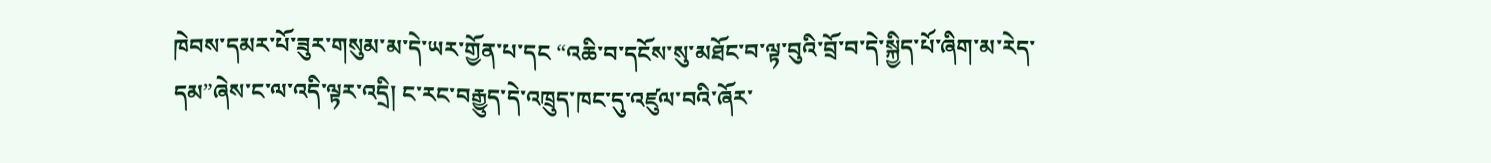ཁེབས་དམར་པོ་ཟུར་གསུམ་མ་དེ་ཡར་གྱོན་པ་དང “འཆི་བ་དངོས་སུ་མཐོང་བ་ལྟ་བུའི་བྲོ་བ་དེ་སྐྱིད་པོ་ཞིག་མ་རེད་དམ”ཞེས་ང་ལ་འདི་ལྟར་འདྲི། ང་རང་བརྒྱུད་དེ་འཁྲུད་ཁང་དུ་འཛུལ་བའི་ཞོར་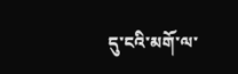དུ་ངའི་མགོ་ལ་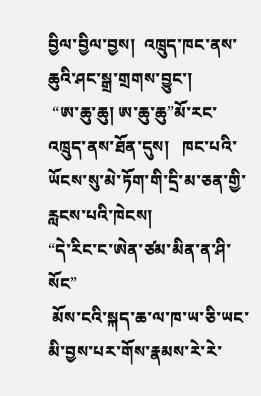བྱིལ་བྱིལ་བྱས།  འཁྲུད་ཁང་ནས་ཆུའི་ཤང་སྒྲ་གྲགས་བྱུང་།
 “ཨ་ཆུ་ཆུ། ཨ་ཆུ་ཆུ”མོ་རང་འཁྲུད་ནས་ཐོན་དུས།   ཁང་པའི་ཡོངས་སུ་མེ་ཏོག་གི་དྲི་མ་ཅན་གྱི་རླངས་པའི་ཁེངས།
“དེ་རིང་ང་ཨེན་ཙམ་མིན་ན་ཤི་སོང”
 མོས་ངའི་སྐད་ཆ་ལ་ཁ་ཡ་ཅི་ཡང་མི་བྱས་པར་གོས་རྣམས་རེ་རེ་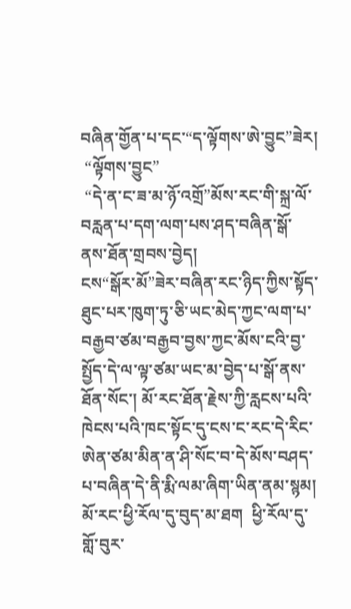བཞིན་གྱོན་པ་དང་“ད་ལྟོགས་ཨེ་བྱུང”ཟེར།
 “ལྟོགས་བྱུང”
 “དེ་ན་ང་ཟ་མ་ཉོ་འགྲོ”མོས་རང་གི་སྐྲ་ལོ་བརླན་པ་དག་ལག་པས་ཤད་བཞིན་སྒོ་ནས་ཐོན་གྲབས་བྱེད།
ངས“སྒོར་མོ”ཟེར་བཞིན་རང་ཉིད་ཀྱིས་སྟོད་ཐུང་པར་ཁུག་ཏུ་ཅི་ཡང་མེད་ཀྱང་ལག་པ་བརྒྱབ་ཙམ་བརྒྱབ་བྱས་ཀྱང་མོས་ངའི་བྱ་སྤྱོད་དེ་ལ་ལྟ་ཙམ་ཡང་མ་བྱེད་པ་སྒོ་ནས་ཐོན་སོང་། མོ་རང་ཐོན་རྗེས་ཀྱི་རླངས་པའི་ཁེངས་པའི་ཁང་སྟོང་དུ་ངས་ང་རང་དེ་རིང་ཨེན་ཙམ་མིན་ན་ཤི་སོང་བ་དེ་མོས་བཤད་པ་བཞིན་དེ་ནི་རྨི་ལམ་ཞིག་ཡིན་ནམ་སྙམ།
མོ་རང་ཕྱི་རོལ་དུ་བུད་མ་ཐག  ཕྱི་རོལ་དུ་གློ་བུར་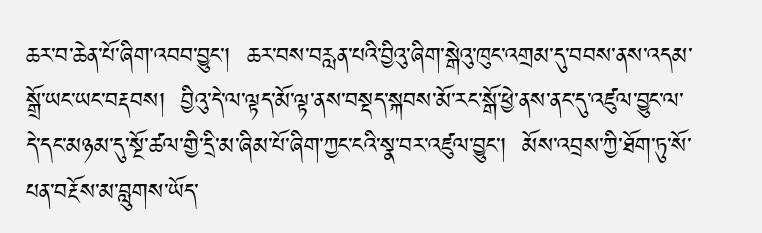ཆར་བ་ཆེན་པོ་ཞིག་འབབ་བྱུང་།  ཆར་བས་བརླན་པའི་བྱིའུ་ཞིག་སྒེའུ་ཁུང་འགྲམ་དུ་བབས་ནས་འདམ་སྒྲོ་ཡང་ཡང་བརྡབས།  བྱིའུ་དེ་ལ་ལྟད་མོ་ལྟ་ནས་བསྡད་སྐབས་མོ་རང་སྒོ་ཕྱེ་ནས་ནང་དུ་འཛུལ་བྱུང་ལ་དེ་དང་མཉམ་དུ་སྔོ་ཚལ་གྱི་དྲི་མ་ཞིམ་པོ་ཞིག་ཀྱང་ངའི་སྣ་བར་འཛུལ་བྱུང་།  མོས་འབྲས་ཀྱི་ཐོག་ཏུ་སོ་པན་བརྔོས་མ་བླུགས་ཡོད་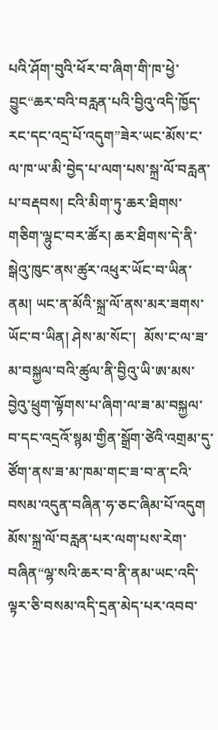པའི་ཤོག་བུའི་ཕོར་བ་ཞིག་གི་ཁ་ཕྱེ་བྱུང“ཆར་བའི་བརླན་པའི་བྱིའུ་འདི་ཁྱོད་རང་དང་འདྲ་པོ་འདུག”ཟེར་ཡང་མོས་ང་ལ་ཁ་ཡ་མི་བྱེད་པ་ལག་པས་སྐྲ་ལོ་བརླན་པ་བརྡབས། ངའི་མིག་ཏུ་ཆར་ཐིགས་གཅིག་ལྷུང་བར་ཚོར། ཆར་ཐིགས་དེ་ནི་སྒེའུ་ཁུང་ནས་ཚུར་འཕུར་ཡོང་བ་ཡིན་ནམ། ཡང་ན་མོའི་སྐྲ་ལོ་ནས་མར་ཟགས་ཡོང་བ་ཡིན། ཤེས་མ་སོང་།  མོས་ང་ལ་ཟ་མ་བསྐྱལ་བའི་ཚུལ་ནི་བྱིའུ་ཡི་ཨ་མས་བྱེའུ་ཕྲུག་ལྟོགས་པ་ཞིག་ལ་ཟ་མ་བསྐྱལ་བ་དང་འདྲའོ་སྙམ་གྱིན་སྒྲོག་ཙེའི་འགྲམ་དུ་ཙོག་ནས་ཟ་མ་ཁམ་གང་ཟ་བ་ན་ངའི་བསམ་འདུན་བཞིན་ཧ་ཅང་ཞིམ་པོ་འདུག
མོས་སྐྲ་ལོ་བརླན་པར་ལག་པས་རེག་བཞིན“ལྷ་སའི་ཆར་བ་ནི་ནམ་ཡང་འདི་ལྟར་ཅི་བསམ་འདི་དྲན་མེད་པར་འབབ་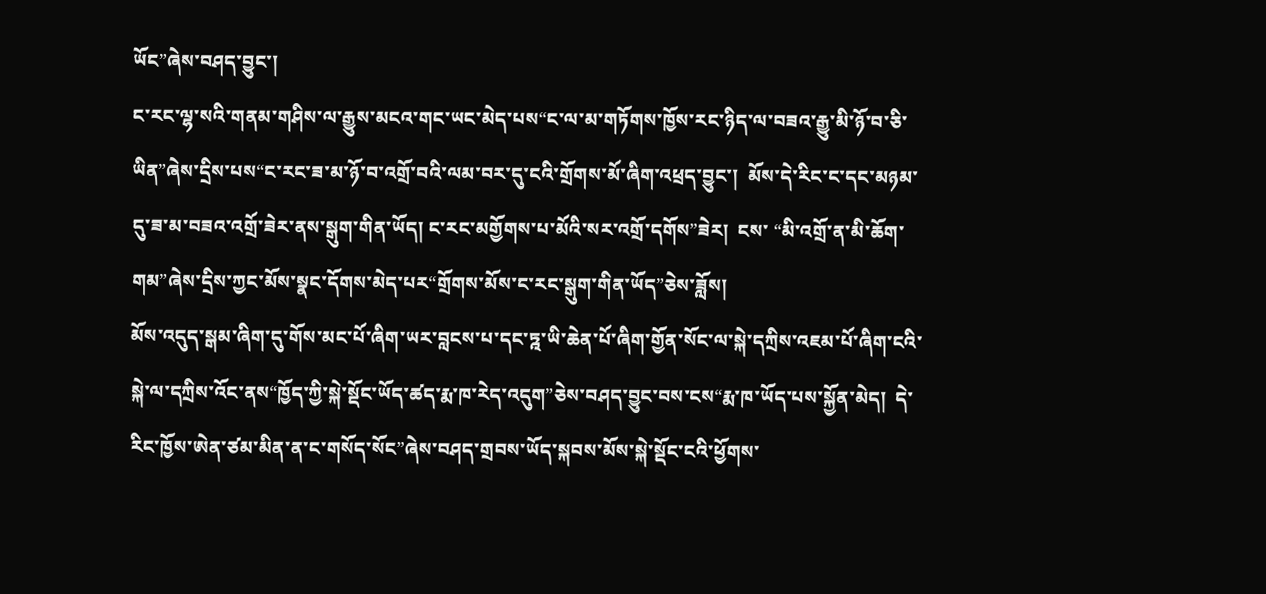ཡོང”ཞེས་བཤད་བྱུང་།
ང་རང་ལྷ་སའི་གནམ་གཤིས་ལ་རྒྱུས་མངའ་གང་ཡང་མེད་པས“ང་ལ་མ་གཏོགས་ཁྱོས་རང་ཉིད་ལ་བཟའ་རྒྱུ་མི་ཉོ་བ་ཅི་ཡིན”ཞེས་དྲིས་པས“ང་རང་ཟ་མ་ཉོ་བ་འགྲོ་བའི་ལམ་བར་དུ་ངའི་གྲོགས་མོ་ཞིག་འཕྲད་བྱུང་།  མོས་དེ་རིང་ང་དང་མཉམ་དུ་ཟ་མ་བཟའ་འགྲོ་ཟེར་ནས་སྒུག་གིན་ཡོད། ང་རང་མགྱོགས་པ་མོའི་སར་འགྲོ་དགོས”ཟེར།  ངས་ “མི་འགྲོ་ན་མི་ཆོག་གམ”ཞེས་དྲིས་ཀྱང་མོས་སྣང་དོགས་མེད་པར“གྲོགས་མོས་ང་རང་སྒུག་གིན་ཡོད”ཅེས་ཟློས།
མོས་འདུད་སྒམ་ཞིག་དུ་གོས་མང་པོ་ཞིག་ཡར་བླངས་པ་དང་ཏྰ་ཡི་ཆེན་པོ་ཞིག་གྱོན་སོང་ལ་སྐེ་དཀྲིས་འཇམ་པོ་ཞིག་ངའི་སྐེ་ལ་དཀྲིས་འོང་ནས“ཁྱོད་ཀྱི་སྐེ་སྡོང་ཡོད་ཚད་རྨ་ཁ་རེད་འདུག”ཅེས་བཤད་བྱུང་བས་ངས“རྨ་ཁ་ཡོད་པས་སྐྱོན་མེད།  དེ་རིང་ཁྱོས་ཨེན་ཙམ་མིན་ན་ང་གསོད་སོང”ཞེས་བཤད་གྲབས་ཡོད་སྐབས་མོས་སྐེ་སྡོང་ངའི་ཕྱོགས་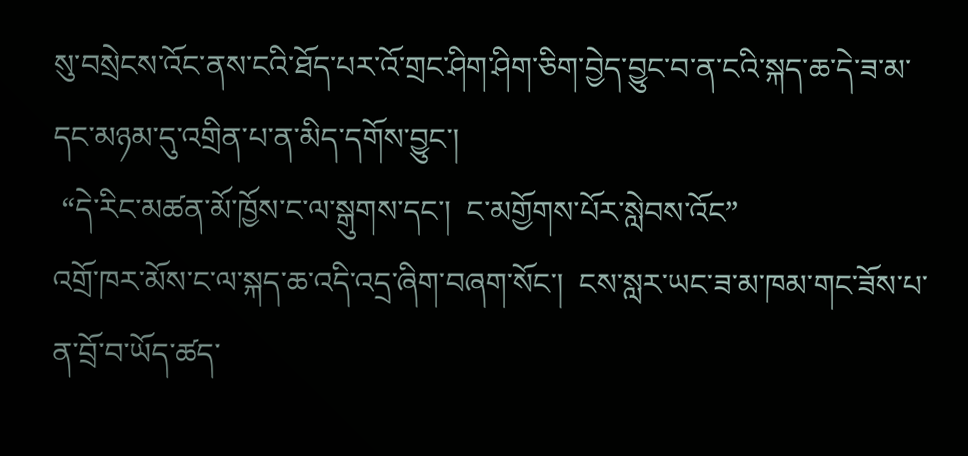སུ་བསྲེངས་འོང་ནས་ངའི་ཐོད་པར་འོ་གྲང་ཤིག་ཤིག་ཅིག་བྱེད་བྱུང་བ་ན་ངའི་སྐད་ཆ་དེ་ཟ་མ་དང་མཉམ་དུ་འགྲིན་པ་ན་མིད་དགོས་བྱུང་།
 “དེ་རིང་མཚན་མོ་ཁྱོས་ང་ལ་སྒུགས་དང་།  ང་མགྱོགས་པོར་སླེབས་འོང”
འགྲོ་ཁར་མོས་ང་ལ་སྐད་ཆ་འདི་འདྲ་ཞིག་བཞག་སོང་།  ངས་སླར་ཡང་ཟ་མ་ཁམ་གང་ཟོས་པ་ན་བྲོ་བ་ཡོད་ཚད་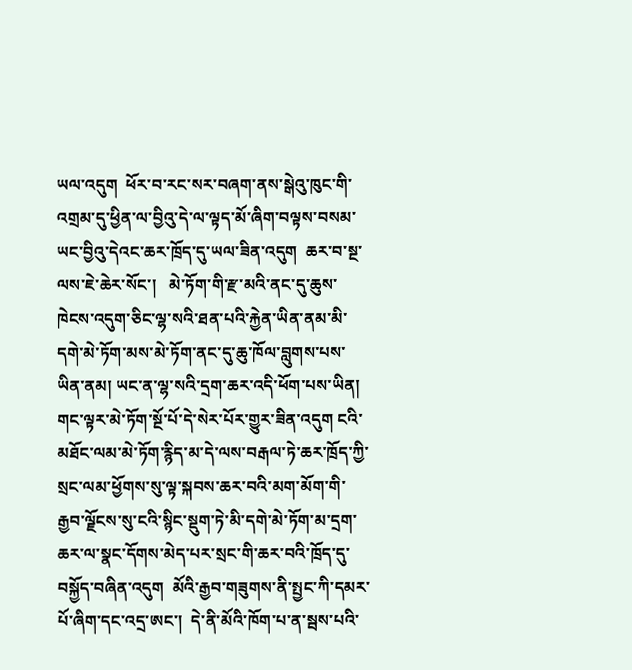ཡལ་འདུག  ཕོར་བ་རང་སར་བཞག་ནས་སྒེའུ་ཁུང་གི་འགྲམ་དུ་ཕྱིན་ལ་བྱིའུ་དེ་ལ་ལྟད་མོ་ཞིག་བལྟས་བསམ་ཡང་བྱིའུ་དེའང་ཆར་ཁྲོད་དུ་ཡལ་ཟིན་འདུག  ཆར་བ་སྔ་ལས་ཇེ་ཆེར་སོང་།   མེ་ཏོག་གི་རྫ་མའི་ནང་དུ་ཆུས་ཁེངས་འདུག་ཅིང་ལྷ་སའི་ཐན་པའི་རྐྱེན་ཡིན་ནམ་མི་དགེ་མེ་ཏོག་མས་མེ་ཏོག་ནང་དུ་ཆུ་ཁོལ་བླུགས་པས་ཡིན་ནམ། ཡང་ན་ལྷ་སའི་དྲག་ཆར་འདི་ཕོག་པས་ཡིན། གང་ལྟར་མེ་ཏོག་སྔོ་པོ་དེ་སེར་པོར་གྱུར་ཟིན་འདུག ངའི་མཐོང་ལམ་མེ་ཏོག་རྙིད་མ་དེ་ལས་བརྒལ་ཏེ་ཆར་ཁྲོད་ཀྱི་སྲང་ལམ་ཕྱོགས་སུ་ལྟ་སྐབས་ཆར་བའི་མག་མོག་གི་རྒྱབ་ལྗོངས་སུ་ངའི་སྙིང་སྡུག་ཏེ་མི་དགེ་མེ་ཏོག་མ་དྲག་ཆར་ལ་སྣང་དོགས་མེད་པར་སྲང་གི་ཆར་བའི་ཁྲོད་དུ་བསྐྱོད་བཞིན་འདུག  མོའི་རྒྱབ་གཟུགས་ནི་སྤྱང་ཀི་དམར་པོ་ཞིག་དང་འདྲ་ཨང་།  དེ་ནི་མོའི་ཁོག་པ་ན་སྦས་པའི་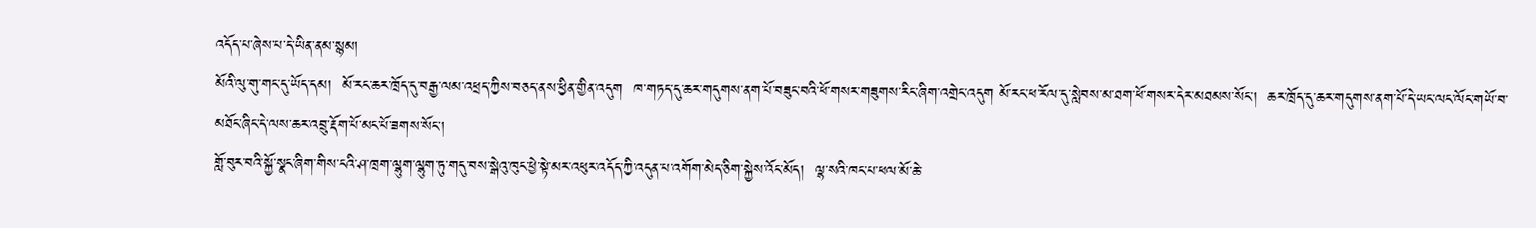འདོད་པ་ཞེས་པ་དེ་ཡིན་ནམ་སྙམ།
མོའི་ལུ་གུ་གང་དུ་ཡོད་དམ།  མོ་རང་ཆར་ཁྲོད་དུ་བརྒྱ་ལམ་འཕྲད་ཀྱིས་བཅད་ནས་ཕྱིན་གྱིན་འདུག  ཁ་གཏད་དུ་ཆར་གདུགས་ནག་པོ་བཟུང་བའི་ཕོ་གསར་གཟུགས་རིང་ཞིག་འགྲེང་འདུག མོ་རང་ཕ་རོལ་དུ་སླེབས་མ་ཐག་ཕོ་གསར་དེར་མཐམས་སོང་།  ཆར་ཁྲོད་དུ་ཆར་གདུགས་ནག་པོ་དེ་ཡང་ལང་ལོང་གཡོ་བ་མཐོང་ཞིང་དེ་ལས་ཆར་འབྲུ་རྡོག་པོ་མང་པོ་ཟགས་སོང་།
གློ་བུར་བའི་སྐྱོ་སྣང་ཞིག་གིས་ངའི་ཤ་ཁྲག་ལྷུག་ལྷུག་ཏུ་གདུ་བས་སྒེའུ་ཁུང་ཕྱེ་སྟེ་མར་འཕུར་འདོད་ཀྱི་འདུན་པ་འགོག་མེད་ཅིག་སྐྱེས་འོང་མོད།  ལྷ་སའི་ཁང་པ་ཕལ་མོ་ཆེ་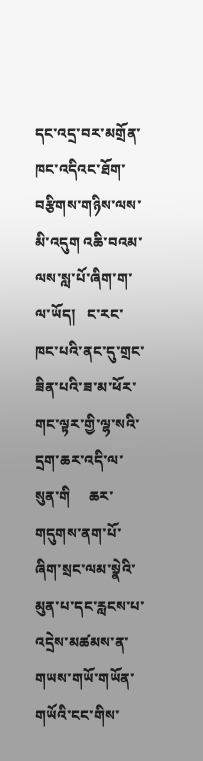དང་འདྲ་བར་མགྲོན་ཁང་འདིའང་ཐོག་བརྩིགས་གཉིས་ལས་མི་འདུག འཆི་བའམ་ལས་སླ་པོ་ཞིག་ག་ལ་ཡོད།   ང་རང་ཁང་པའི་ནང་དུ་གྲང་ཟིན་པའི་ཟ་མ་ཕོར་གང་ལྟར་གྱི་ལྷ་སའི་དྲག་ཆར་འདི་ལ་སུན་གི     ཆར་གདུགས་ནག་པོ་ཞིག་སྲང་ལམ་སྣེའི་མུན་པ་དང་རླངས་པ་འདྲེས་མཚམས་ན་གཡས་གཡོ་གཡོན་གཡོའི་ངང་གིས་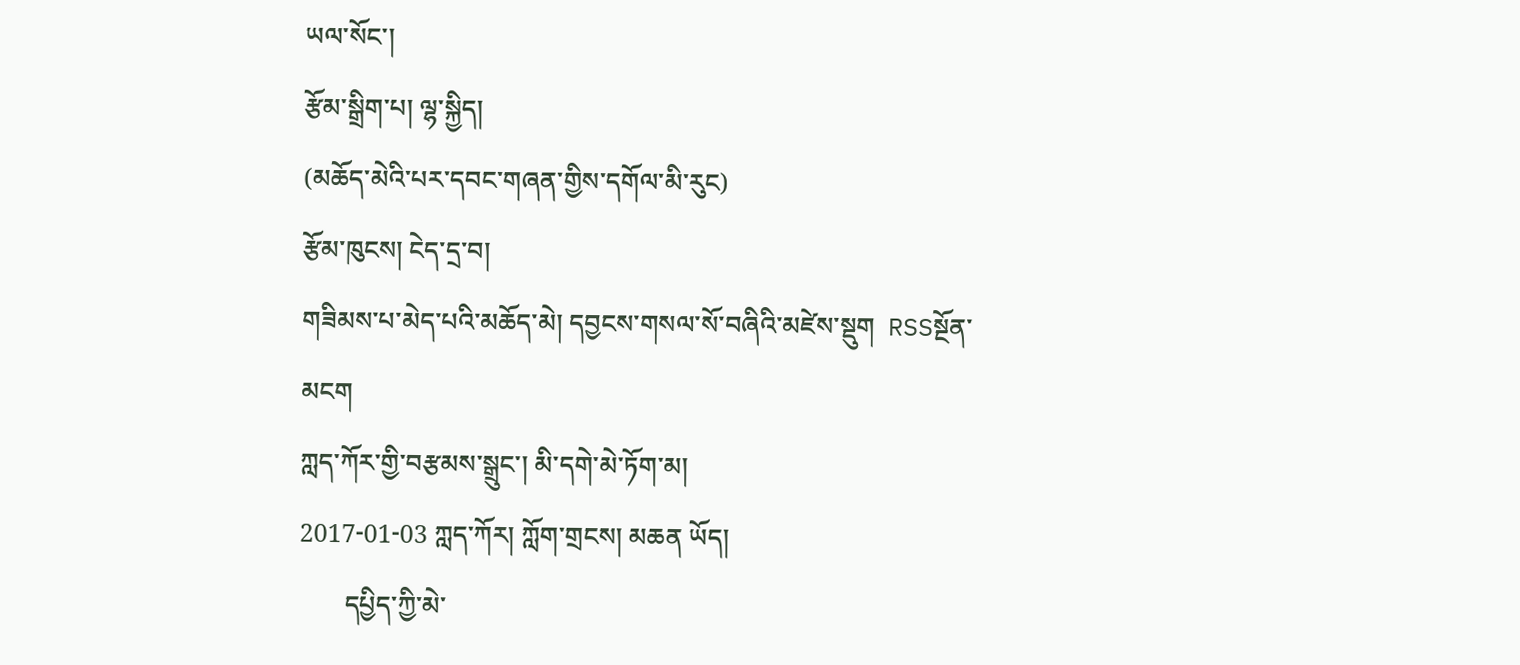ཡལ་སོང་།
རྩོམ་སྒྲིག་པ། ལྷ་སྐྱིད།
(མཆོད་མེའི་པར་དབང་གཞན་གྱིས་དགོལ་མི་རུང)
རྩོམ་ཁུངས། ངེད་དྲ་བ།
གཟིམས་པ་མེད་པའི་མཆོད་མེ། དབྱངས་གསལ་སོ་བཞིའི་མཛེས་སྡུག  RSSསྔོན་མངག
ཀླད་ཀོར་གྱི་བརྩམས་སྒྲུང་། མི་དགེ་མེ་ཏོག་མ།
2017-01-03 ཀླད་ཀོར། ཀློག་གྲངས། མཆན ཡོད།
       དཔྱིད་ཀྱི་མེ་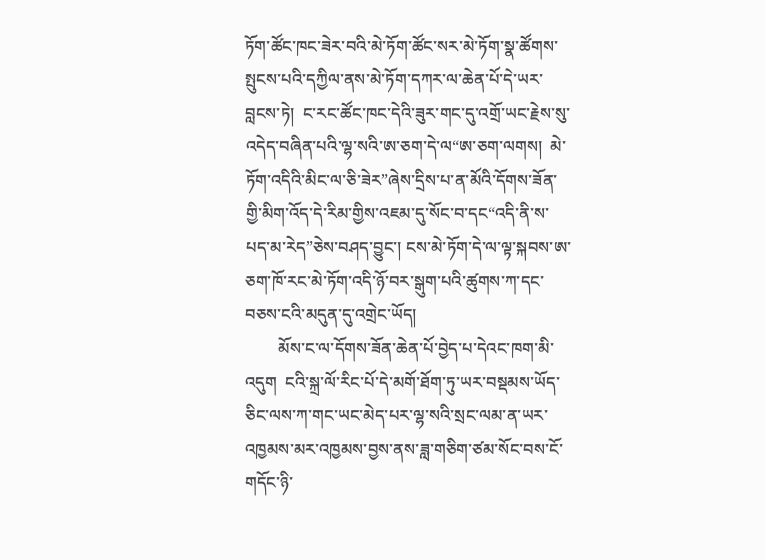ཏོག་ཚོང་ཁང་ཟེར་བའི་མེ་ཏོག་ཚོང་སར་མེ་ཏོག་སྣ་ཚོགས་སྤུངས་པའི་དཀྱིལ་ནས་མེ་ཏོག་དཀར་ལ་ཆེན་པོ་དེ་ཡར་བླངས་ཏེ།  ང་རང་ཚོང་ཁང་དེའི་ཟུར་གང་དུ་འགྲོ་ཡང་རྗེས་སུ་འདེད་བཞིན་པའི་ལྷ་སའི་ཨ་ཅག་དེ་ལ“ཨ་ཅག་ལགས།  མེ་ཏོག་འདིའི་མིང་ལ་ཅི་ཟེར”ཞེས་དྲིས་པ་ན་མོའི་དོགས་ཟོན་གྱི་མིག་འོད་དེ་རིམ་གྱིས་འཇམ་དུ་སོང་བ་དང“འདི་ནི་ས་པད་མ་རེད”ཅེས་བཤད་བྱུང་། ངས་མེ་ཏོག་དེ་ལ་ལྟ་སྐབས་ཨ་ཅག་ཁོ་རང་མེ་ཏོག་འདི་ཉོ་བར་སྒུག་པའི་ཚུགས་ཀ་དང་བཅས་ངའི་མདུན་དུ་འགྲེང་ཡོད།
        མོས་ང་ལ་དོགས་ཟོན་ཆེན་པོ་བྱེད་པ་དེའང་ཁག་མི་འདུག  ངའི་སྐྲ་ལོ་རིང་པོ་དེ་མགོ་ཐོག་ཏུ་ཡར་བསྡམས་ཡོད་ཅིང་ལས་ཀ་གང་ཡང་མེད་པར་ལྷ་སའི་སྲང་ལམ་ན་ཡར་འཁྱམས་མར་འཁྱམས་བྱས་ནས་ཟླ་གཅིག་ཙམ་སོང་བས་ངོ་གདོང་ཉི་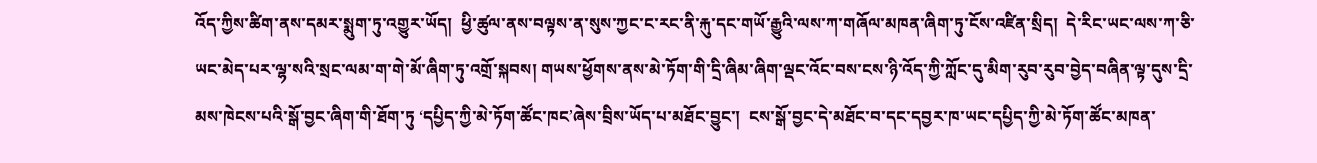འོད་ཀྱིས་ཚིག་ནས་དམར་སྨུག་ཏུ་འགྱུར་ཡོད།  ཕྱི་ཚུལ་ནས་བལྟས་ན་སུས་ཀྱང་ང་རང་ནི་རྐུ་དང་གཡོ་རྒྱུའི་ལས་ཀ་གཞོལ་མཁན་ཞིག་ཏུ་ངོས་འཛིན་སྲིད།  དེ་རིང་ཡང་ལས་ཀ་ཅི་ཡང་མེད་པར་ལྷ་སའི་སྲང་ལམ་ག་གེ་མོ་ཞིག་ཏུ་འགྲོ་སྐབས། གཡས་ཕྱོགས་ནས་མེ་ཏོག་གི་དྲི་ཞིམ་ཞིག་ལྡང་འོང་བས་ངས་ཉི་འོད་ཀྱི་ཀློང་དུ་མིག་རུབ་རུབ་བྱེད་བཞིན་ལྟ་དུས་དྲི་མས་ཁེངས་པའི་སྒོ་བྱང་ཞིག་གི་ཐོག་ཏུ ‘དཔྱིད་ཀྱི་མེ་ཏོག་ཚོང་ཁང’ཞེས་བྲིས་ཡོད་པ་མཐོང་བྱུང་།  ངས་སྒོ་བྱང་དེ་མཐོང་བ་དང་དབྱར་ཁ་ཡང་དཔྱིད་ཀྱི་མེ་ཏོག་ཚོང་མཁན་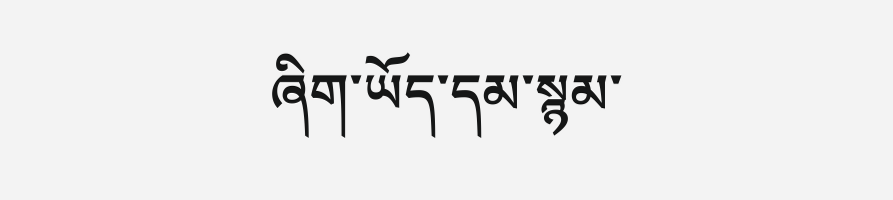ཞིག་ཡོད་དམ་སྙམ་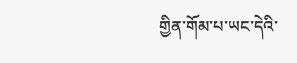གྱིན་གོམ་པ་ཡང་དེའི་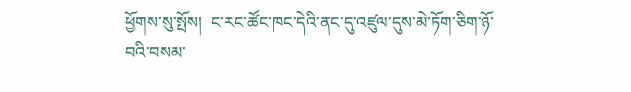ཕྱོགས་སུ་སྤོས།  ང་རང་ཚོང་ཁང་དེའི་ནང་དུ་འཛུལ་དུས་མེ་ཏོག་ཅིག་ཉོ་བའི་བསམ་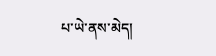པ་ཡེ་ནས་མེད།